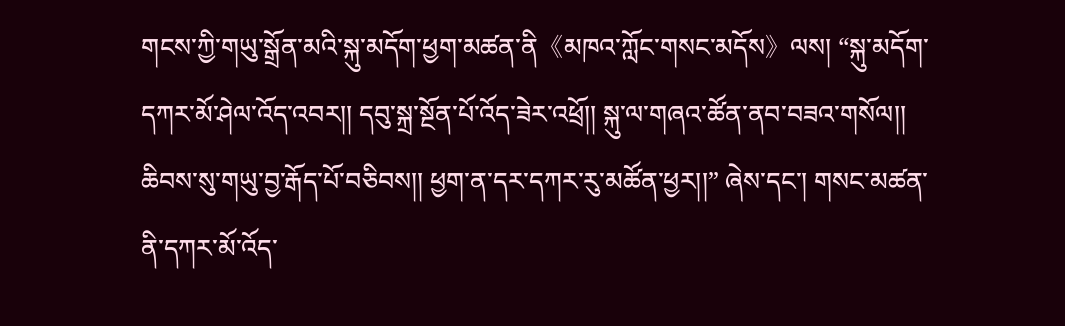གངས་ཀྱི་གཡུ་སྒྲོན་མའི་སྐུ་མདོག་ཕྱག་མཚན་ནི《མཁའ་ཀློང་གསང་མདོས》ལས། “སྐུ་མདོག་དཀར་མོ་ཤེལ་འོད་འབར།། དབུ་སྐྲ་སྔོན་པོ་འོད་ཟེར་འཕྲོ།། སྐུ་ལ་གཞའ་ཚོན་ནབ་བཟའ་གསོལ།། ཆིབས་སུ་གཡུ་བྱ་རྒོད་པོ་བཅིབས།། ཕྱག་ན་དར་དཀར་རུ་མཚོན་ཕྱར།།” ཞེས་དང་། གསང་མཚན་ནི་དཀར་མོ་འོད་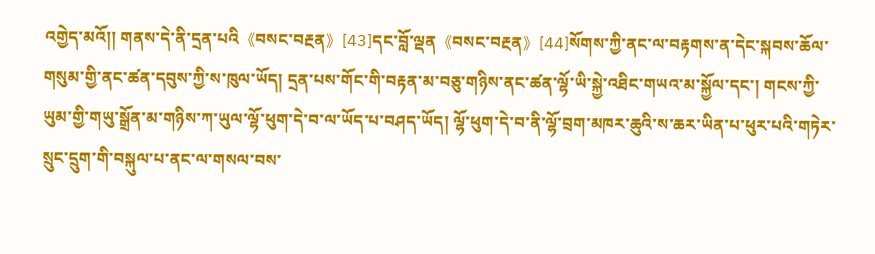འགྱེད་མའོ།། གནས་དེ་ནི་དྲན་པའི《བསང་བརྔན》[43]དང་བློ་ལྡན《བསང་བརྔན》[44]སོགས་ཀྱི་ནང་ལ་བརྟགས་ན་དེང་སྐབས་ཆོལ་གསུམ་གྱི་ནང་ཚན་དབུས་ཀྱི་ས་ཁུལ་ཡོད། དྲན་པས་གོང་གི་བརྟན་མ་བཅུ་གཉིས་ནང་ཚན་ལྷོ་ཡི་སྐྱེ་འཐིང་གཡའ་མ་སྐྱོལ་དང་། གངས་ཀྱི་ཡུམ་གྱི་གཡུ་སྒྲོན་མ་གཉིས་ཀ་ཡུལ་ལྷོ་ཕུག་དེ་བ་ལ་ཡོད་པ་བཤད་ཡོད། ལྷོ་ཕུག་དེ་བ་ནི་ལྷོ་བྲག་མཁར་ཆུའི་ས་ཆར་ཡིན་པ་ཕུར་པའི་གཏེར་སྲུང་དྲུག་གི་བསྐུལ་པ་ནང་ལ་གསལ་བས་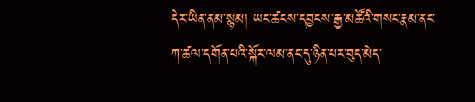དེར་ཡིན་ནམ་སྙམ། ཡང་ཚངས་དབྱངས་རྒྱ་མཚོའི་གསང་རྣམ་ནང་ཀ་ཚལ་དགོན་པའི་སྐོར་ལམ་ནང་དུ་ཉིན་པར་བུད་མེད་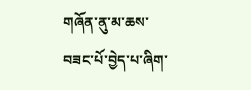གཞོན་ནུ་མ་ཆས་བཟང་པོ་བྱེད་པ་ཞིག་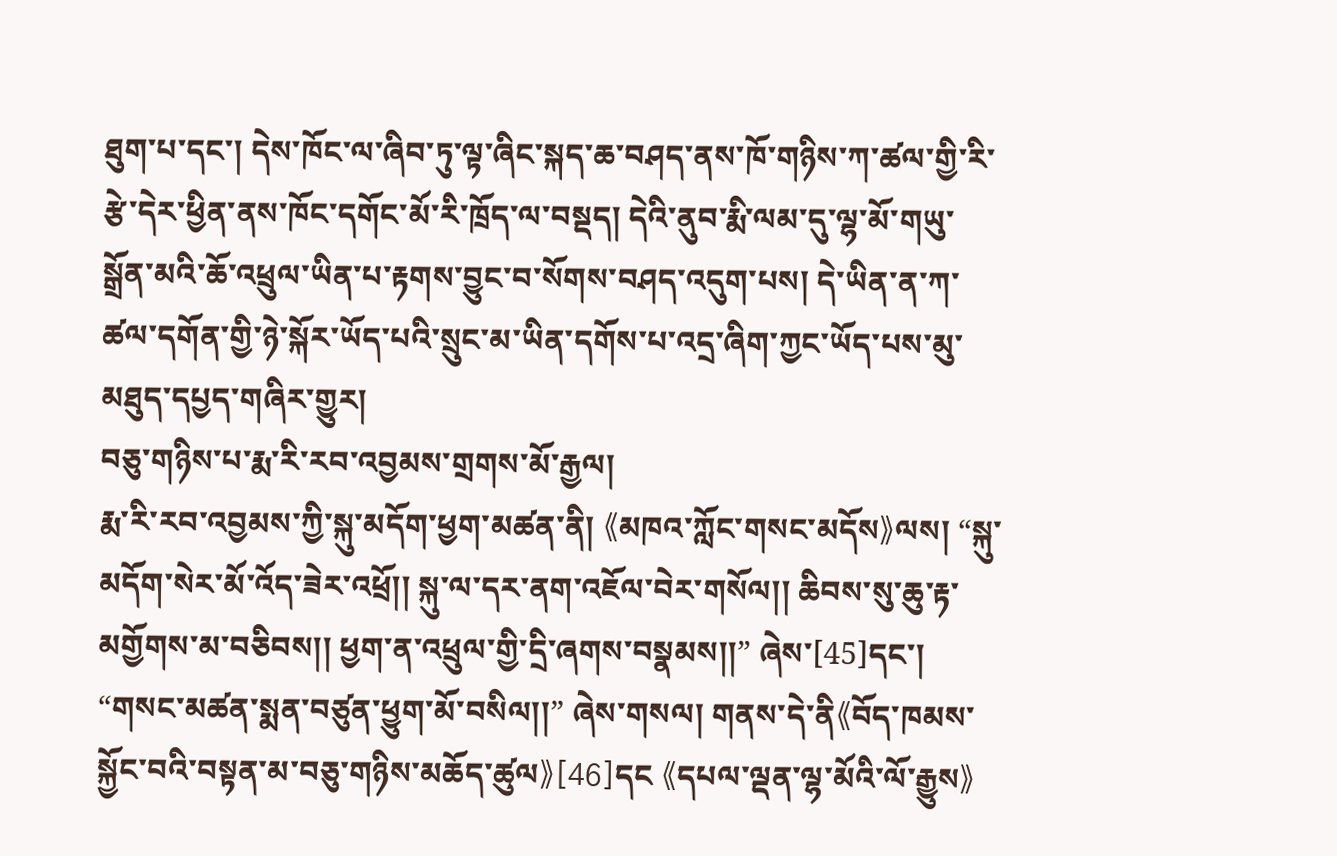ཐུག་པ་དང་། དེས་ཁོང་ལ་ཞིབ་ཏུ་ལྟ་ཞིང་སྐད་ཆ་བཤད་ནས་ཁོ་གཉིས་ཀ་ཚལ་གྱི་རི་རྩེ་དེར་ཕྱིན་ནས་ཁོང་དགོང་མོ་རི་ཁྲོད་ལ་བསྡད། དེའི་ནུབ་རྨི་ལམ་དུ་ལྷ་མོ་གཡུ་སྒྲོན་མའི་ཆོ་འཕྲུལ་ཡིན་པ་རྟགས་བྱུང་བ་སོགས་བཤད་འདུག་པས། དེ་ཡིན་ན་ཀ་ཚལ་དགོན་གྱི་ཉེ་སྐོར་ཡོད་པའི་སྲུང་མ་ཡིན་དགོས་པ་འདྲ་ཞིག་ཀྱང་ཡོད་པས་མུ་མཐུད་དཔྱད་གཞིར་གྱུར།
བཅུ་གཉིས་པ་རྨ་རི་རབ་འབྱམས་གྲགས་མོ་རྒྱལ།
རྨ་རི་རབ་འབྱམས་ཀྱི་སྐུ་མདོག་ཕྱག་མཚན་ནི། 《མཁའ་ཀློང་གསང་མདོས》ལས། “སྐུ་མདོག་སེར་མོ་འོད་ཟེར་འཕྲོ།། སྐུ་ལ་དར་ནག་འཇོལ་བེར་གསོལ།། ཆིབས་སུ་ཆུ་རྟ་མགྱོགས་མ་བཅིབས།། ཕྱག་ན་འཕྲུལ་གྱི་དྲི་ཞགས་བསྣམས།།” ཞེས་[45]དང་། “གསང་མཚན་སྨན་བཙུན་ཕྱུག་མོ་བསིལ།།” ཞེས་གསལ། གནས་དེ་ནི《བོད་ཁམས་སྐྱོང་བའི་བསྟན་མ་བཅུ་གཉིས་མཆོད་ཚུལ》[46]དང 《དཔལ་ལྡན་ལྷ་མོའི་ལོ་རྒྱུས》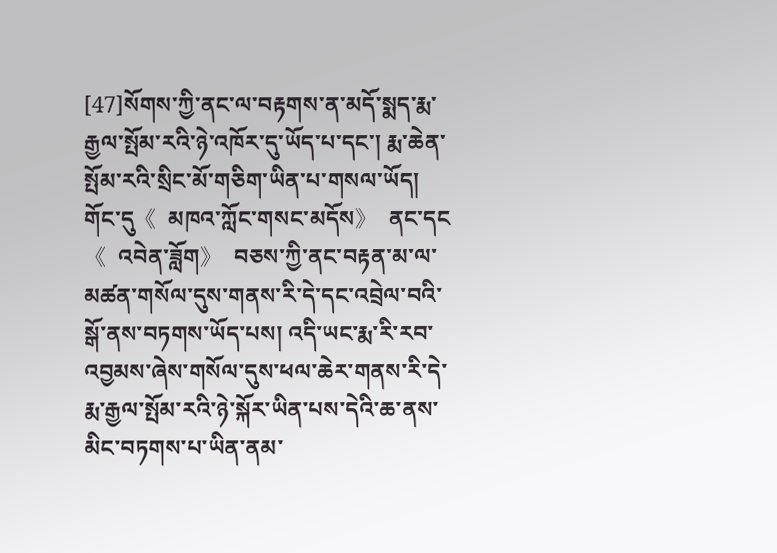[47]སོགས་ཀྱི་ནང་ལ་བརྟགས་ན་མདོ་སྨད་རྨ་རྒྱལ་སྤོམ་རའི་ཉེ་འཁོར་དུ་ཡོད་པ་དང་། རྨ་ཆེན་སྤོམ་རའི་སྲིང་མོ་གཅིག་ཡིན་པ་གསལ་ཡོད། གོང་དུ《  མཁའ་ཀློང་གསང་མདོས》  ནང་དང《  འབེན་ཟློག》  བཅས་ཀྱི་ནང་བརྟན་མ་ལ་མཚན་གསོལ་དུས་གནས་རི་དེ་དང་འབྲེལ་བའི་སྒོ་ནས་བཏགས་ཡོད་པས། འདི་ཡང་རྨ་རི་རབ་འབྱམས་ཞེས་གསོལ་དུས་ཕལ་ཆེར་གནས་རི་དེ་རྨ་རྒྱལ་སྤོམ་རའི་ཉེ་སྐོར་ཡིན་པས་དེའི་ཆ་ནས་མིང་བཏགས་པ་ཡིན་ནམ་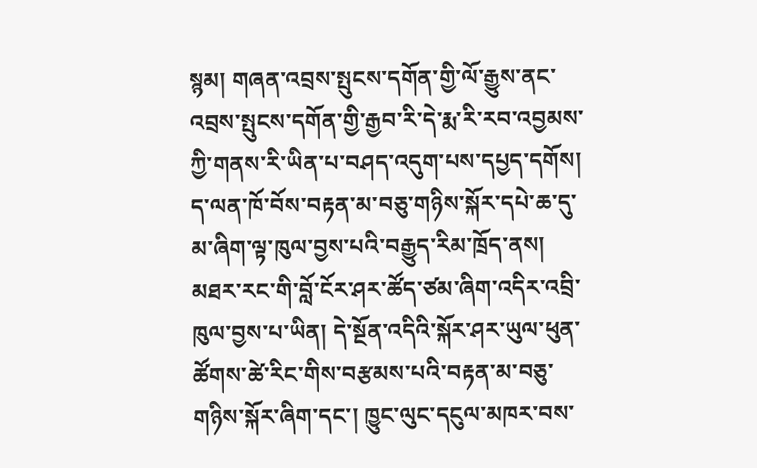སྙམ། གཞན་འབྲས་སྤུངས་དགོན་གྱི་ལོ་རྒྱུས་ནང་འབྲས་སྤུངས་དགོན་གྱི་རྒྱབ་རི་དེ་རྨ་རི་རབ་འབྱམས་ཀྱི་གནས་རི་ཡིན་པ་བཤད་འདུག་པས་དཔྱད་དགོས།
ད་ལན་ཁོ་བོས་བརྟན་མ་བཅུ་གཉིས་སྐོར་དཔེ་ཆ་དུ་མ་ཞིག་ལྟ་ཁུལ་བྱས་པའི་བརྒྱུད་རིམ་ཁྲོད་ནས། མཐར་རང་གི་བློ་ངོར་ཤར་ཚོད་ཙམ་ཞིག་འདིར་འབྲི་ཁུལ་བྱས་པ་ཡིན། དེ་སྔོན་འདིའི་སྐོར་ཤར་ཡུལ་ཕུན་ཚོགས་ཚེ་རིང་གིས་བརྩམས་པའི་བརྟན་མ་བཅུ་གཉིས་སྐོར་ཞིག་དང་། ཁྱུང་ལུང་དངུལ་མཁར་བས་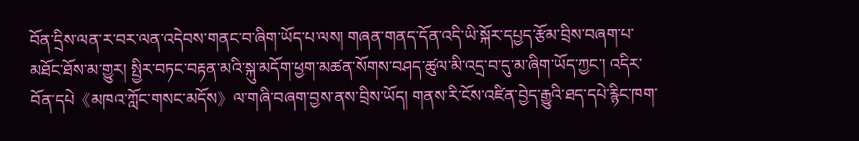བོན་དྲིས་ལན་ར་བར་ལན་འདེབས་གནང་བ་ཞིག་ཡོད་པ་ལས། གཞན་གནད་དོན་འདི་ཡི་སྐོར་དཔྱད་རྩོམ་བྲིས་བཞག་པ་མཐོང་ཐོས་མ་གྱུར། སྤྱིར་བཏང་བརྟན་མའི་སྐུ་མདོག་ཕྱག་མཚན་སོགས་བཤད་ཚུལ་མི་འདྲ་བ་དུ་མ་ཞིག་ཡོད་ཀྱང་། འདིར་བོན་དཔེ《མཁའ་ཀློང་གསང་མདོས》ལ་གཞི་བཞག་བྱས་ནས་བྲིས་ཡོད། གནས་རི་ངོས་འཛིན་བྱེད་རྒྱུའི་ཐད་དཔེ་རྙིང་ཁག་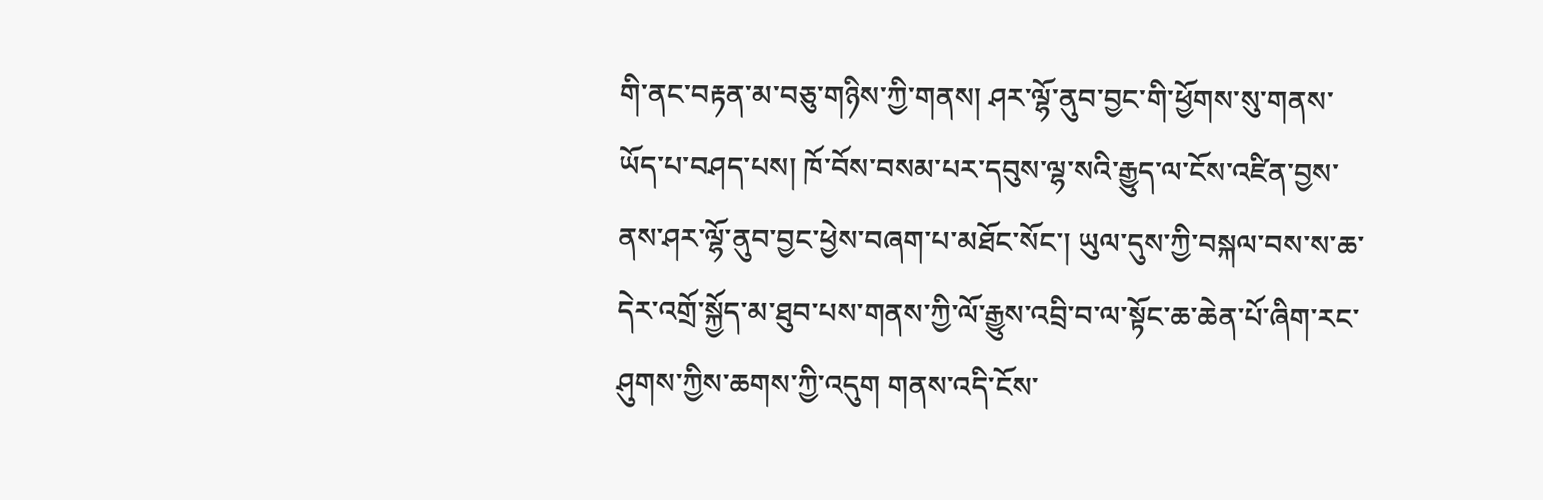གི་ནང་བརྟན་མ་བཅུ་གཉིས་ཀྱི་གནས། ཤར་ལྷོ་ནུབ་བྱང་གི་ཕྱོགས་སུ་གནས་ཡོད་པ་བཤད་པས། ཁོ་བོས་བསམ་པར་དབུས་ལྷ་སའི་རྒྱུད་ལ་ངོས་འཛིན་བྱས་ནས་ཤར་ལྷོ་ནུབ་བྱང་ཕྱེས་བཞག་པ་མཐོང་སོང་། ཡུལ་དུས་ཀྱི་བསྐལ་བས་ས་ཆ་དེར་འགྲོ་སྐྱོད་མ་ཐུབ་པས་གནས་ཀྱི་ལོ་རྒྱུས་འབྲི་བ་ལ་སྟོང་ཆ་ཆེན་པོ་ཞིག་རང་ཤུགས་ཀྱིས་ཆགས་ཀྱི་འདུག གནས་འདི་ངོས་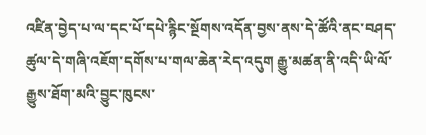འཛིན་བྱེད་པ་ལ་དང་པོ་དཔེ་རྙིང་སྔོགས་འདོན་བྱས་ནས་དེ་ཚོའི་ནང་བཤད་ཚུལ་དེ་གཞི་འཇོག་དགོས་པ་གལ་ཆེན་རེད་འདུག རྒྱུ་མཚན་ནི་འདི་ཡི་ལོ་རྒྱུས་ཐོག་མའི་བྱུང་ཁུངས་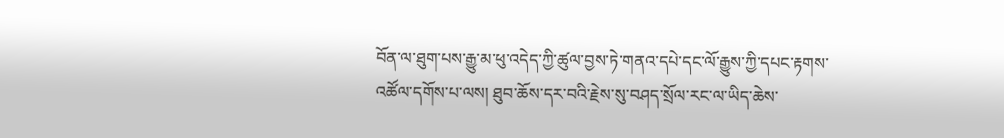བོན་ལ་ཐུག་པས་རྒྱུ་མ་ཕུ་འདེད་ཀྱི་ཚུལ་བྱས་ཏེ་གནའ་དཔེ་དང་ལོ་རྒྱུས་ཀྱི་དཔང་རྟགས་འཚོལ་དགོས་པ་ལས། ཐུབ་ཆོས་དར་བའི་རྗེས་སུ་བཤད་སྲོལ་རང་ལ་ཡིད་ཆེས་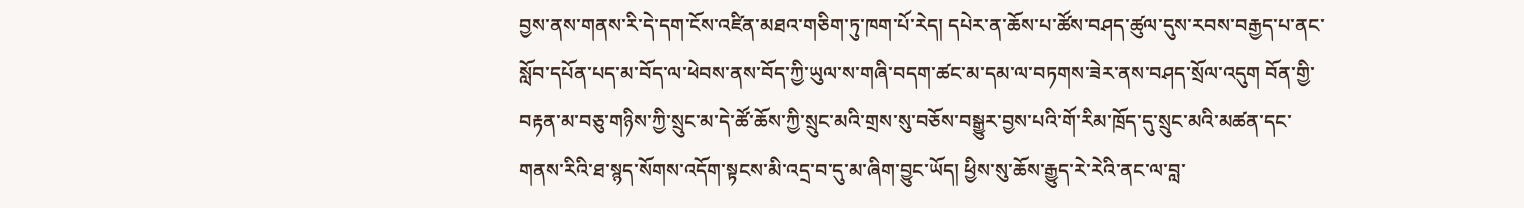བྱས་ནས་གནས་རི་དེ་དག་ངོས་འཛིན་མཐའ་གཅིག་ཏུ་ཁག་པོ་རེད། དཔེར་ན་ཆོས་པ་ཚོས་བཤད་ཚུལ་དུས་རབས་བརྒྱད་པ་ནང་སློབ་དཔོན་པད་མ་བོད་ལ་ཕེབས་ནས་བོད་ཀྱི་ཡུལ་ས་གཞི་བདག་ཚང་མ་དམ་ལ་བཏགས་ཟེར་ནས་བཤད་སྲོལ་འདུག བོན་གྱི་བརྟན་མ་བཅུ་གཉིས་ཀྱི་སྲུང་མ་དེ་ཚོ་ཆོས་ཀྱི་སྲུང་མའི་གྲས་སུ་བཅོས་བསྒྱུར་བྱས་པའི་གོ་རིམ་ཁྲོད་དུ་སྲུང་མའི་མཚན་དང་གནས་རིའི་ཐ་སྙད་སོགས་འདོག་སྟངས་མི་འདྲ་བ་དུ་མ་ཞིག་བྱུང་ཡོད། ཕྱིས་སུ་ཆོས་རྒྱུད་རེ་རེའི་ནང་ལ་བླ་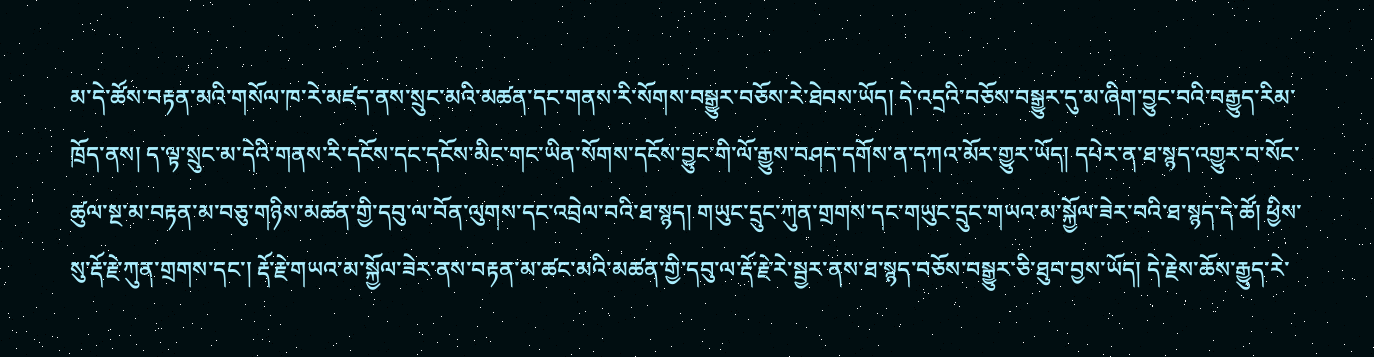མ་དེ་ཚོས་བརྟན་མའི་གསོལ་ཁ་རེ་མཛད་ནས་སྲུང་མའི་མཚན་དང་གནས་རི་སོགས་བསྒྱུར་བཅོས་རེ་ཐེབས་ཡོད། དེ་འདྲའི་བཅོས་བསྒྱུར་དུ་མ་ཞིག་བྱུང་བའི་བརྒྱུད་རིམ་ཁྲོད་ནས། ད་ལྟ་སྲུང་མ་དེའི་གནས་རི་དངོས་དང་དངོས་མིང་གང་ཡིན་སོགས་དངོས་བྱུང་གི་ལོ་རྒྱུས་བཤད་དགོས་ན་དཀའ་མོར་གྱུར་ཡོད། དཔེར་ན་ཐ་སྙད་འགྱུར་བ་སོང་ཚུལ་སྔ་མ་བརྟན་མ་བཅུ་གཉིས་མཚན་གྱི་དབུ་ལ་བོན་ལུགས་དང་འབྲེལ་བའི་ཐ་སྙད། གཡུང་དྲུང་ཀུན་གྲགས་དང་གཡུང་དྲུང་གཡའ་མ་སྐྱོལ་ཟེར་བའི་ཐ་སྙད་དེ་ཚོ། ཕྱིས་སུ་རྡོ་རྗེ་ཀུན་གྲགས་དང་། རྡོ་རྗེ་གཡའ་མ་སྐྱོལ་ཟེར་ནས་བརྟན་མ་ཚང་མའི་མཚན་གྱི་དབུ་ལ་རྡོ་རྗེ་རེ་སྦྱར་ནས་ཐ་སྙད་བཅོས་བསྒྱུར་ཅི་ཐུབ་བྱས་ཡོད། དེ་རྗེས་ཆོས་རྒྱུད་རེ་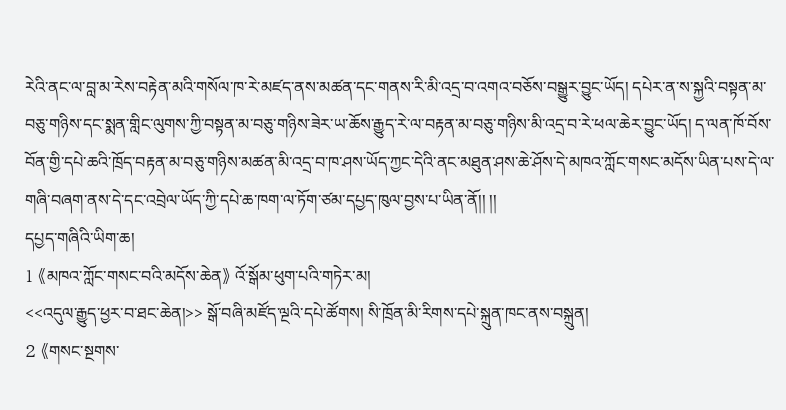རེའི་ནང་ལ་བླ་མ་རེས་བརྟེན་མའི་གསོལ་ཁ་རེ་མཛད་ནས་མཚན་དང་གནས་རི་མི་འདྲ་བ་འགའ་བཅོས་བསྒྱུར་བྱུང་ཡོད། དཔེར་ན་ས་སྐྱའི་བསྟན་མ་བཅུ་གཉིས་དང་སྨན་གླིང་ལུགས་ཀྱི་བསྟན་མ་བཅུ་གཉིས་ཟེར་ཡ་ཆོས་རྒྱུད་རེ་ལ་བརྟན་མ་བཅུ་གཉིས་མི་འདྲ་བ་རེ་ཕལ་ཆེར་བྱུང་ཡོད། ད་ལན་ཁོ་བོས་བོན་གྱི་དཔེ་ཆའི་ཁྲོད་བརྟན་མ་བཅུ་གཉིས་མཚན་མི་འདྲ་བ་ཁ་ཤས་ཡོད་ཀྱང་དེའི་ནང་མཐུན་ཤས་ཆེ་ཤོས་དེ་མཁའ་ཀློང་གསང་མདོས་ཡིན་པས་དེ་ལ་གཞི་བཞག་ནས་དེ་དང་འབྲེལ་ཡོད་ཀྱི་དཔེ་ཆ་ཁག་ལ་ཏོག་ཙམ་དཔྱད་ཁུལ་བྱས་པ་ཡིན་ནོ།། །།
དཔྱད་གཞིའི་ཡིག་ཆ།
1 《མཁའ་ཀློང་གསང་བའི་མདོས་ཆེན》 འོ་སྒོམ་ཕུག་པའི་གཏེར་མ།
<<འདུལ་རྒྱུད་ཕྱར་བ་ཐང་ཆེན།>> སྒོ་བཞི་མཛོད་ལྔའི་དཔེ་ཚོགས། སི་ཁྲོན་མི་རིགས་དཔེ་སྐྲུན་ཁང་ནས་བསྐྲུན།
2 《གསང་སྔགས་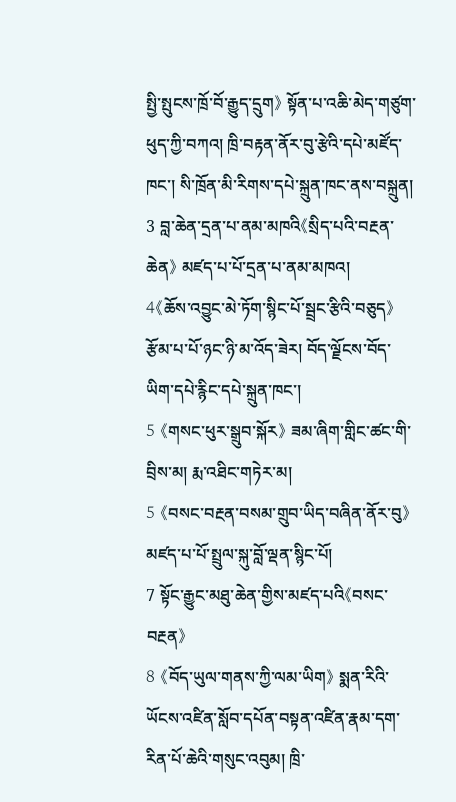སྤྱི་སྤུངས་ཁྲོ་བོ་རྒྱུད་དྲུག》 སྟོན་པ་འཆི་མེད་གཙུག་ཕུད་ཀྱི་བཀའ། ཁྲི་བརྟན་ནོར་བུ་རྩེའི་དཔེ་མཛོད་ཁང་། སི་ཁྲོན་མི་རིགས་དཔེ་སྐྲུན་ཁང་ནས་བསྐྲུན།
3 བླ་ཆེན་དྲན་པ་ནམ་མཁའི《སྲིད་པའི་བརྔན་ཆེན》 མཛད་པ་པོ་དྲན་པ་ནམ་མཁའ།
4《ཆོས་འབྱུང་མེ་ཏོག་སྙིང་པོ་སྦྲང་རྩིའི་བཅུད》 རྩོམ་པ་པོ་ཉང་ཉི་མ་འོད་ཟེར། བོད་ལྗོངས་བོད་ཡིག་དཔེ་རྙིང་དཔེ་སྐྲུན་ཁང་།
5 《གསང་ཕུར་སྒྲུབ་སྐོར》 ཟམ་ཞིག་གླིང་ཚང་གི་བྲིས་མ། རྨ་འཐིང་གཏེར་མ།
5 《བསང་བརྔན་བསམ་གྲུབ་ཡིད་བཞིན་ནོར་བུ》 མཛད་པ་པོ་སྤྲུལ་སྐུ་བློ་ལྡན་སྙིང་པོ།
7 སྟོང་རྒྱུང་མཐུ་ཆེན་གྱིས་མཛད་པའི《བསང་བརྔན》
8 《བོད་ཡུལ་གནས་ཀྱི་ལམ་ཡིག》 སྨན་རིའི་ཡོངས་འཛིན་སློབ་དཔོན་བསྟན་འཛིན་རྣམ་དག་རིན་པོ་ཆེའི་གསུང་འབུམ། ཁྲི་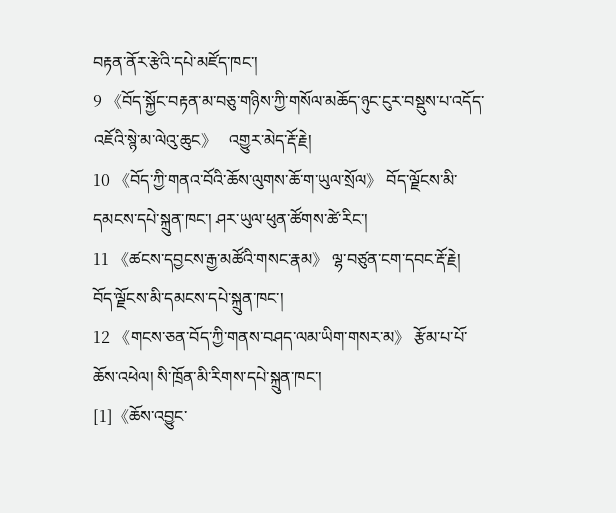བརྟན་ནོར་རྩེའི་དཔེ་མཛོད་ཁང་།
9 《བོད་སྐྱོང་བརྟན་མ་བཅུ་གཉིས་ཀྱི་གསོལ་མཆོད་ཉུང་ངུར་བསྡུས་པ་འདོད་འཇོའི་སྙེ་མ་ལེའུ་ཆུང》   འགྱུར་མེད་རྡོ་རྗེ།
10 《བོད་ཀྱི་གནའ་བོའི་ཆོས་ལུགས་ཆོ་ག་ཡུལ་སྲོལ》 བོད་ལྗོངས་མི་དམངས་དཔེ་སྐྲུན་ཁང་། ཤར་ཡུལ་ཕུན་ཚོགས་ཚེ་རིང་།
11 《ཚངས་དབྱངས་རྒྱ་མཚོའི་གསང་རྣམ》 ལྷ་བཙུན་ངག་དབང་རྡོ་རྗེ། བོད་ལྗོངས་མི་དམངས་དཔེ་སྐྲུན་ཁང་།
12 《གངས་ཅན་བོད་ཀྱི་གནས་བཤད་ལམ་ཡིག་གསར་མ》 རྩོམ་པ་པོ་ཆོས་འཕེལ། སི་ཁྲོན་མི་རིགས་དཔེ་སྐྲུན་ཁང་།
[1]《ཆོས་འབྱུང་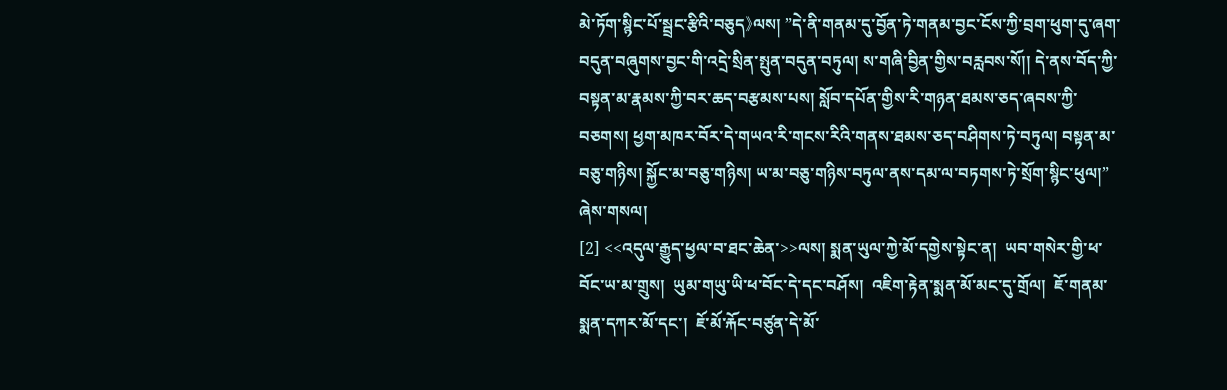མེ་ཏོག་སྙིང་པོ་སྦྲང་རྩིའི་བཅུད》ལས། ”དེ་ནི་གནམ་དུ་བྱོན་ཏེ་གནམ་བྱང་ངོས་ཀྱི་བྲག་ཕུག་དུ་ཞག་བདུན་བཞུགས་བྱང་གི་འདྲེ་སྲིན་སྤུན་བདུན་བཏུལ། ས་གཞི་བྱིན་གྱིས་བརླབས་སོ།། དེ་ནས་བོད་ཀྱི་བསྟན་མ་རྣམས་ཀྱི་བར་ཆད་བརྩམས་པས། སློབ་དཔོན་གྱིས་རི་གཉན་ཐམས་ཅད་ཞབས་ཀྱི་བཅགས། ཕྱག་མཁར་བོར་དེ་གཡའ་རི་གངས་རིའི་གནས་ཐམས་ཅད་བཤིགས་ཏེ་བཏུལ། བསྟན་མ་བཅུ་གཉིས། སྐྱོང་མ་བཅུ་གཉིས། ཡ་མ་བཅུ་གཉིས་བཏུལ་ནས་དམ་ལ་བཏགས་ཏེ་སྲོག་སྙིང་ཕུལ།” ཞེས་གསལ།
[2] <<འདུལ་རྒྱུད་ཕྱལ་བ་ཐང་ཆེན་>>ལས། སྨན་ཡུལ་ཀྱེ་མོ་དགྱེས་སྟེང་ན།  ཡབ་གསེར་གྱི་ཕ་བོང་ཡ་མ་གྲུས།  ཡུམ་གཡུ་ཡི་ཕ་བོང་དེ་དང་བཤོས།  འཇིག་རྟེན་སྨན་མོ་མང་དུ་གྲོལ།  ཇོ་གནམ་སྨན་དཀར་མོ་དང་།  ཇོ་མོ་རྐོང་བཙུན་དེ་མོ་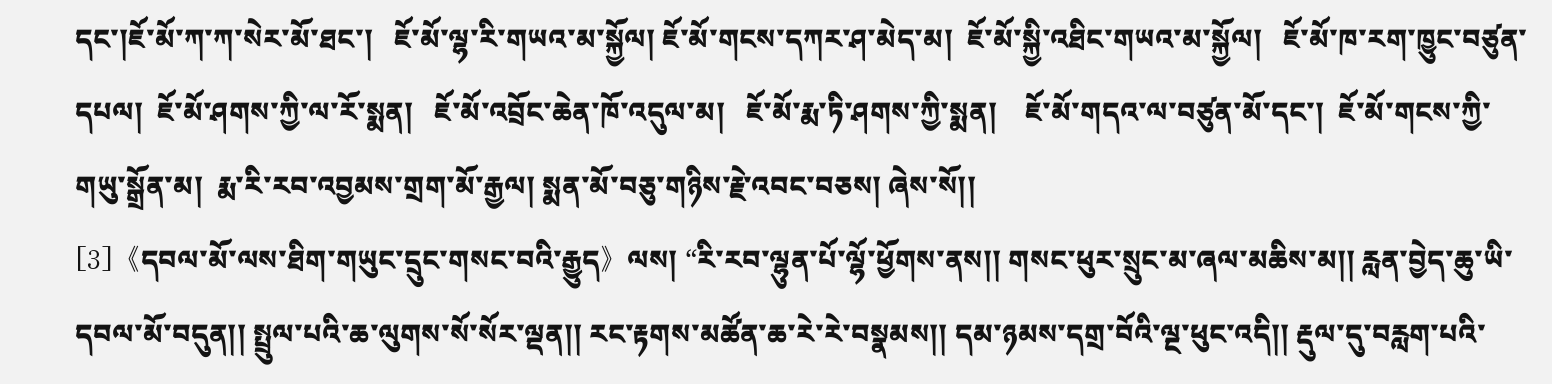དང་།ཇོ་མོ་ཀ་ཀ་སེར་མོ་ཐང་།   ཇོ་མོ་ལྷ་རི་གཡའ་མ་སྐྱོལ། ཇོ་མོ་གངས་དཀར་ཤ་མེད་མ།  ཇོ་མོ་སྐྱི་འཐིང་གཡའ་མ་སྐྱོལ།   ཇོ་མོ་ཁ་རག་ཁྱུང་བཙུན་དཔལ།  ཇོ་མོ་ཤགས་ཀྱི་ལ་རོ་སྨན།   ཇོ་མོ་འབྲོང་ཆེན་ཁོ་འདུལ་མ།   ཇོ་མོ་རྨ་ཏི་ཤགས་ཀྱི་སྨན།    ཇོ་མོ་གདའ་ལ་བཙུན་མོ་དང་།  ཇོ་མོ་གངས་ཀྱི་གཡུ་སྒྲོན་མ།  རྨ་རི་རབ་འབྱམས་གྲག་མོ་རྒྱལ། སྨན་མོ་བཅུ་གཉིས་རྗེ་འབང་བཅས། ཞེས་སོ།།
[3]《དབལ་མོ་ལས་ཐིག་གཡུང་དྲུང་གསང་བའི་རྒྱུད》ལས། “རི་རབ་ལྷུན་པོ་ལྷོ་ཕྱོགས་ནས།། གསང་ཕུར་སྲུང་མ་ཞལ་མཆིས་མ།། རླན་བྱེད་ཆུ་ཡི་དབལ་མོ་བདུན།། སྤྲུལ་པའི་ཆ་ལུགས་སོ་སོར་ལྡན།། རང་རྟགས་མཚོན་ཆ་རེ་རེ་བསྣམས།། དམ་ཉམས་དགྲ་བོའི་ལྔ་ཕུང་འདི།། རྡུལ་དུ་བརླག་པའི་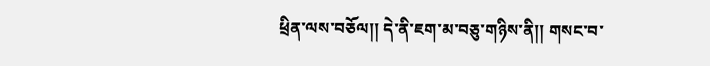ཕྲིན་ལས་བཅོལ།། དེ་ནི་ཇག་མ་བཅུ་གཉིས་ནི།། གསང་བ་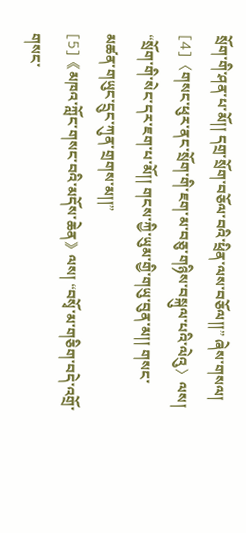སྲོག་གི་ཤན་པ་མོ།། དགྲ་སྲོག་བཅོལ་བའི་ཕྲིན་ལས་བཅོལ།།” ཞེས་གསལ།
[4]〈གསང་ཕུར་ནང་སྲོག་གི་ཇག་མ་བཅུ་གཉིས་བསྐུལ་པའི་ལེའུ〉ལས། “སྲོག་གི་སེང་དར་ཇག་པ་མོ།། གངས་ཀྱི་ཡུམ་གྱི་གཡུ་བུན་མ།། གསང་མཚན་གཡུང་དྲུང་ཀུན་གྲགས་མ།།”
[5]《མཁའ་ཀློང་གསང་བའི་མདོས་ཆེན》ལས། “བསྭོ་མ་གཅིག་བདེ་འགྲོ་གསང་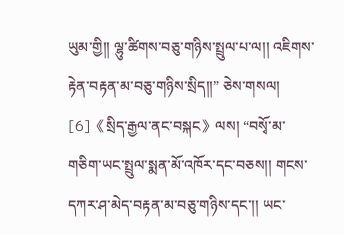ཡུམ་གྱི།། ལྷུ་ཚིགས་བཅུ་གཉིས་སྤྲུལ་པ་ལ།། འཇིགས་རྟེན་བརྟན་མ་བཅུ་གཉིས་སྲིད།།” ཅེས་གསལ།
[6]《སྲིད་རྒྱལ་ནང་བསྐང》ལས། “བསྭོ་མ་གཅིག་ཡང་སྤྲུལ་སྨན་མོ་འཁོར་དང་བཅས།། གངས་དཀར་ཤ་མེད་བརྟན་མ་བཅུ་གཉིས་དང་།། ཡང་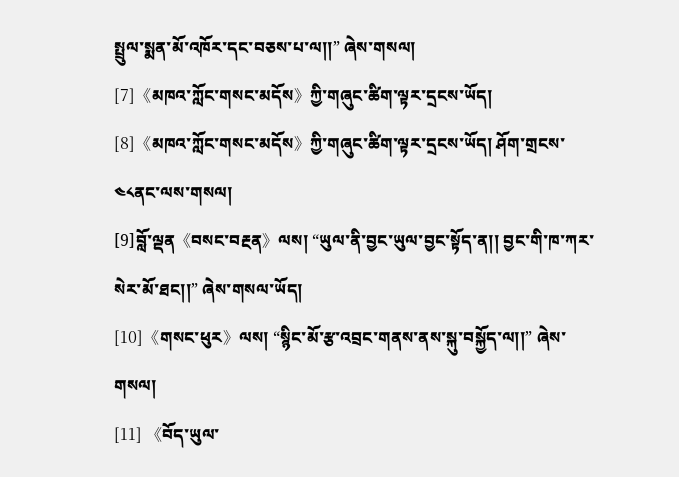སྤྲུལ་སྨན་མོ་འཁོར་དང་བཅས་པ་ལ།།” ཞེས་གསལ།
[7]《མཁའ་ཀློང་གསང་མདོས》ཀྱི་གཞུང་ཚིག་ལྟར་དྲངས་ཡོད།
[8]《མཁའ་ཀློང་གསང་མདོས》ཀྱི་གཞུང་ཚིག་ལྟར་དྲངས་ཡོད། ཤོག་གྲངས་༤༨ནང་ལས་གསལ།
[9]བློ་ལྡན《བསང་བརྔན》ལས། “ཡུལ་ནི་བྱང་ཡུལ་བྱང་སྟོད་ན།། བྱང་གི་ཁ་ཀར་སེར་མོ་ཐང།།” ཞེས་གསལ་ཡོད།
[10]《གསང་ཕུར》ལས། “སྙིང་མོ་རྩ་འབྲང་གནས་ནས་སྐུ་བསྐྱོད་ལ།།” ཞེས་གསལ།
[11] 《བོད་ཡུལ་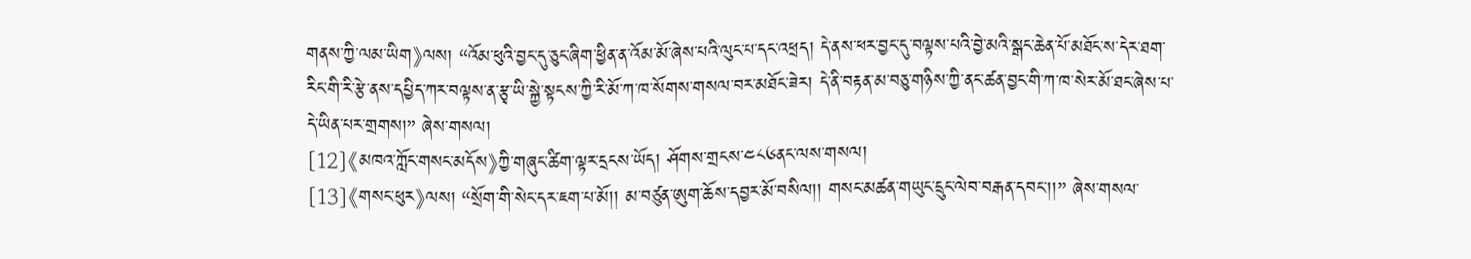གནས་ཀྱི་ལམ་ཡིག》ལས། “འོམ་ཕུའི་བྱང་དུ་ཅུང་ཞིག་ཕྱིན་ན་འོམ་མོ་ཞེས་པའི་ལུང་པ་དང་འཕྲད། དེ་ནས་ཕར་བྱང་དུ་བལྟས་པའི་བྱེ་མའི་སྒང་ཆེན་པོ་མཐོང་ས་དེར་ཐག་རིང་གི་རི་རྩེ་ནས་དཔྱིད་ཀར་བལྟས་ན་རྩྭ་ཡི་སྐྱེ་སྟངས་ཀྱི་རི་མོ་ཀ་ཁ་སོགས་གསལ་བར་མཐོང་ཟེར། དེ་ནི་བརྟན་མ་བཅུ་གཉིས་ཀྱི་ནང་ཚན་བྱང་གི་ཀ་ཁ་སེར་མོ་ཐང་ཞེས་པ་དེ་ཡིན་པར་གྲགས།” ཞེས་གསལ།
[12]《མཁའ་ཀློང་གསང་མདོས》ཀྱི་གཞུང་ཚིག་ལྟར་དྲངས་ཡོད། ཤོགས་གྲངས་༤༨༦ནང་ལས་གསལ།
[13]《གསང་ཕུར》ལས། “སྲོག་གི་སེང་དར་ཇག་པ་མོ།། མ་བཙུན་ཨུག་ཆོས་དབྱར་མོ་བསིལ།། གསང་མཚན་གཡུང་དྲུང་ལེབ་བརྒན་དབང་།།” ཞེས་གསལ་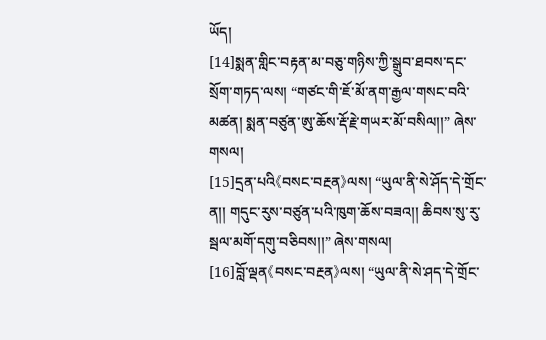ཡོད།
[14]སྨན་གླིང་བརྟན་མ་བཅུ་གཉིས་ཀྱི་སྒྲུབ་ཐབས་དང་སྲོག་གཏད་ལས། “གཙང་གི་ཇོ་མོ་ནག་རྒྱལ་གསང་བའི་མཚན། སྨན་བཙུན་ཨུ་ཆོས་རྡོ་རྗེ་གཡར་མོ་བསིལ།།” ཞེས་གསལ།
[15]དྲན་པའི《བསང་བརྔན》ལས། “ཡུལ་ནི་སེ་ཤོད་དེ་གྲོང་ན།། གདུང་རུས་བཙུན་པའི་ཁུག་ཆོས་བཟའ།། ཆིབས་སུ་རུ་སྦལ་མགོ་དགུ་བཅིབས།།” ཞེས་གསལ།
[16]བློ་ལྡན《བསང་བརྔན》ལས། “ཡུལ་ནི་སེ་ཤད་དེ་གྲོང་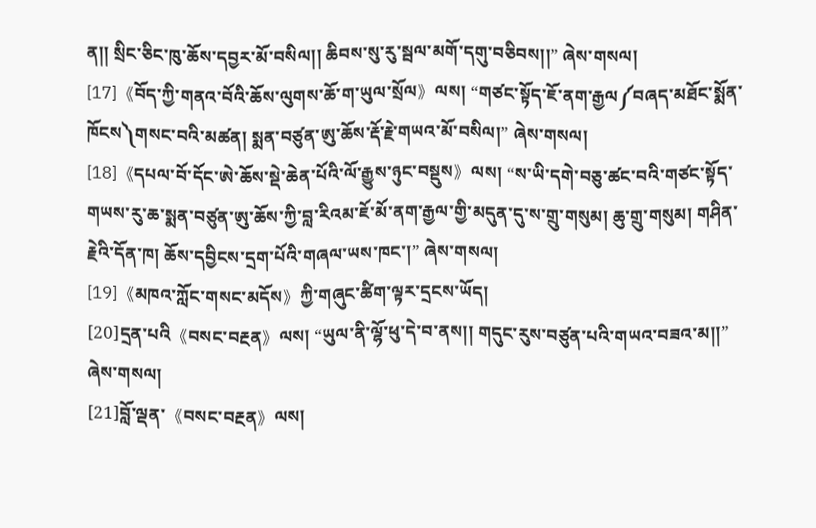ན།། སྲིང་ཅིང་ཁུ་ཆོས་དབྱར་མོ་བསིལ།། ཆིབས་སུ་རུ་སྦལ་མགོ་དགུ་བཅིབས།།” ཞེས་གསལ།
[17]《བོད་ཀྱི་གནའ་བོའི་ཆོས་ལུགས་ཆོ་ག་ཡུལ་སྲོལ》ལས། “གཙང་སྟོད་ཇོ་ནག་རྒྱལ༼བཞད་མཐོང་སྨོན་ཁོངས༽གསང་བའི་མཚན། སྨན་བཙུན་ཨུ་ཆོས་རྡོ་རྗེ་གཡའ་མོ་བསིལ།” ཞེས་གསལ།
[18]《དཔལ་བོ་དོང་ཨེ་ཆོས་སྡེ་ཆེན་པོའི་ལོ་རྒྱུས་ཉུང་བསྡུས》ལས། “ས་ཡི་དགེ་བཅུ་ཚང་བའི་གཙང་སྟོད་གཡས་རུ་ཆ་སྨན་བཙུན་ཨུ་ཆོས་ཀྱི་བླ་རིའམ་ཇོ་མོ་ནག་རྒྱལ་གྱི་མདུན་དུ་ས་གྲུ་གསུམ། ཆུ་གྲུ་གསུམ། གཤིན་རྗེའི་དོན་ཁ། ཆོས་དབྱིངས་དྲག་པོའི་གཞལ་ཡས་ཁང་།” ཞེས་གསལ།
[19]《མཁའ་ཀློང་གསང་མདོས》ཀྱི་གཞུང་ཚིག་ལྟར་དྲངས་ཡོད།
[20]དྲན་པའི《བསང་བརྔན》ལས། “ཡུལ་ནི་ལྷོ་ཕུ་དེ་བ་ནས།། གདུང་རུས་བཙུན་པའི་གཡའ་བཟའ་མ།།” ཞེས་གསལ།
[21]བློ་ལྡན་《བསང་བརྔན》ལས།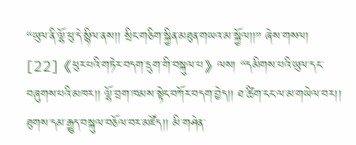“ཡུལ་ནི་ལྷོ་ཕུ་དེ་སྙིལ་ནས།། སྲིང་གཅིག་སྐྱིན་མཐུན་གཡའ་མ་སྐྱོལ།།” ཞེས་གསལ།
[22]《ཕུར་པའི་གཏེར་བདག་དྲུག་གི་བསྐུལ་པ》ལས། “དམིགས་པའི་ཡུལ་དང་བཞུགས་པའི་མཁར།། ལྷོ་བྲག་ཁམས་སྟེང་བཀོར་བདག་བྱེད།། ཐ་ཚིག་ངང་ལ་མ་གཡེལ་བར།། ཐུགས་དམ་རྒྱུད་བསྐུལ་བཅོལ་བར་མཛོད།། མི་གཤེན་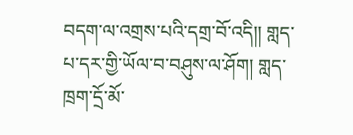བདག་ལ་འགྲས་པའི་དགྲ་བོ་འདི།། གླད་པ་དར་གྱི་ཡོལ་བ་བཤུས་ལ་ཤོག། གླད་ཁྲག་དྲོ་མོ་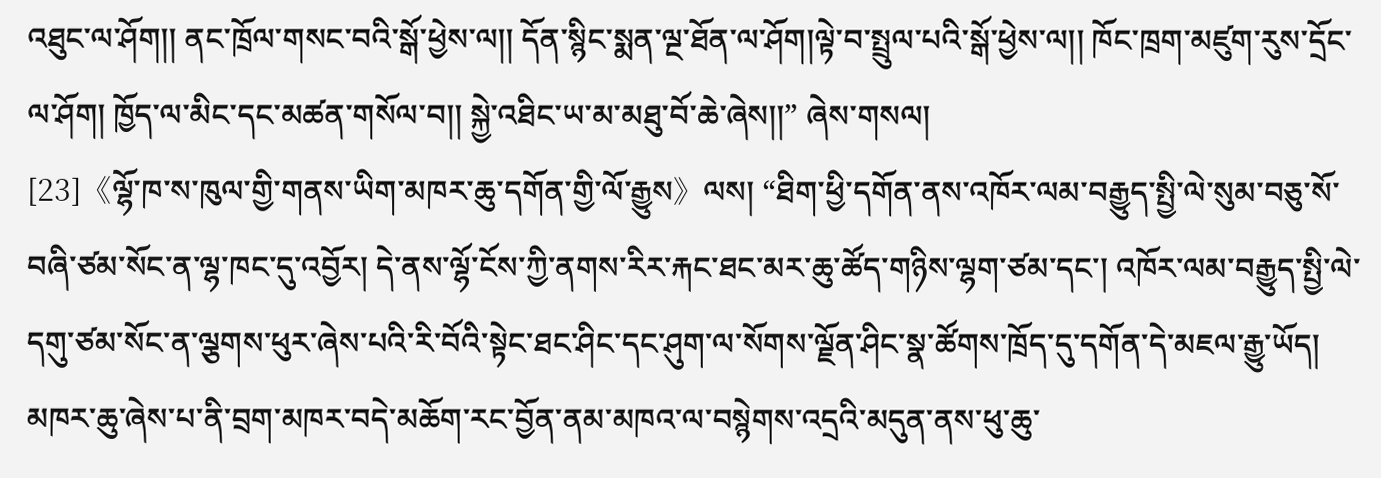འཐུང་ལ་ཤོག།། ནང་ཁྲོལ་གསང་བའི་སྒོ་ཕྱེས་ལ།། དོན་སྙིང་སྨན་ལྔ་ཐོན་ལ་ཤོག།ལྟེ་བ་སྤྲུལ་པའི་སྒོ་ཕྱེས་ལ།། ཁོང་ཁྲག་མཛུག་རུས་དྲོང་ལ་ཤོག། ཁྱོད་ལ་མིང་དང་མཚན་གསོལ་བ།། སྐྱེ་འཐིང་ཡ་མ་མཐུ་བོ་ཆེ་ཞེས།།” ཞེས་གསལ།
[23]《ལྷོ་ཁ་ས་ཁུལ་གྱི་གནས་ཡིག་མཁར་ཆུ་དགོན་གྱི་ལོ་རྒྱུས》ལས། “ཐིག་ཕྱི་དགོན་ནས་འཁོར་ལམ་བརྒྱུད་སྤྱི་ལེ་སུམ་བཅུ་སོ་བཞི་ཙམ་སོང་ན་ལྷ་ཁང་དུ་འབྱོར། དེ་ནས་ལྷོ་ངོས་ཀྱི་ནགས་རིར་རྐང་ཐང་མར་ཆུ་ཚོད་གཉིས་ལྷག་ཙམ་དང་། འཁོར་ལམ་བརྒྱུད་སྤྱི་ལེ་དགུ་ཙམ་སོང་ན་ལྕགས་ཕུར་ཞེས་པའི་རི་བོའི་སྟེང་ཐང་ཤིང་དང་ཤུག་ལ་སོགས་ལྗོན་ཤིང་སྣ་ཚོགས་ཁྲོད་དུ་དགོན་དེ་མཇལ་རྒྱུ་ཡོད། མཁར་ཆུ་ཞེས་པ་ནི་བྲག་མཁར་བདེ་མཆོག་རང་བྱོན་ནམ་མཁའ་ལ་བསྙེགས་འདྲའི་མདུན་ནས་ཕུ་ཆུ་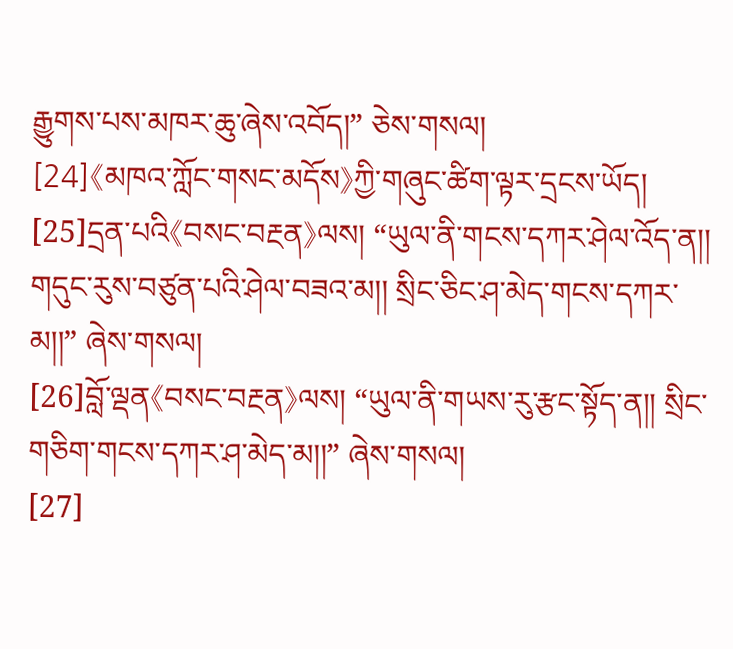རྒྱུགས་པས་མཁར་ཆུ་ཞེས་འབོད།” ཅེས་གསལ།
[24]《མཁའ་ཀློང་གསང་མདོས》ཀྱི་གཞུང་ཚིག་ལྟར་དྲངས་ཡོད།
[25]དྲན་པའི《བསང་བརྔན》ལས། “ཡུལ་ནི་གངས་དཀར་ཤེལ་འོད་ན།། གདུང་རུས་བཙུན་པའི་ཤེལ་བཟའ་མ།། སྲིང་ཅིང་ཤ་མེད་གངས་དཀར་མ།།” ཞེས་གསལ།
[26]བློ་ལྡན《བསང་བརྔན》ལས། “ཡུལ་ནི་གཡས་རུ་རྩང་སྟོད་ན།། སྲིང་གཅིག་གངས་དཀར་ཤ་མེད་མ།།” ཞེས་གསལ།
[27]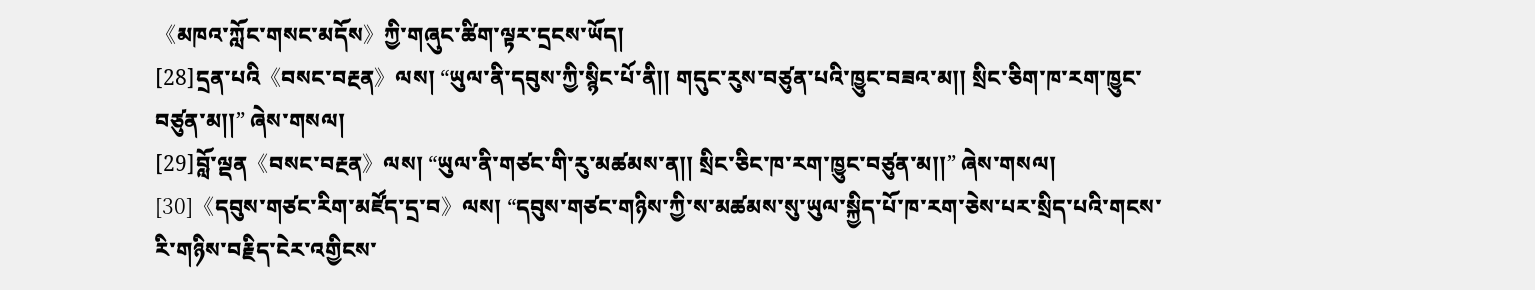《མཁའ་ཀློང་གསང་མདོས》ཀྱི་གཞུང་ཚིག་ལྟར་དྲངས་ཡོད།
[28]དྲན་པའི《བསང་བརྔན》ལས། “ཡུལ་ནི་དབུས་ཀྱི་སྙིང་པོ་ནི།། གདུང་རུས་བཙུན་པའི་ཁྱུང་བཟའ་མ།། སྲིང་ཅིག་ཁ་རག་ཁྱུང་བཙུན་མ།།” ཞེས་གསལ།
[29]བློ་ལྡན《བསང་བརྔན》ལས། “ཡུལ་ནི་གཙང་གི་རུ་མཚམས་ན།། སྲིང་ཅིང་ཁ་རག་ཁྱུང་བཙུན་མ།།” ཞེས་གསལ།
[30]《དབུས་གཙང་རིག་མཛོད་དྲ་བ》ལས། “དབུས་གཙང་གཉིས་ཀྱི་ས་མཚམས་སུ་ཡུལ་སྐྱིད་པོ་ཁ་རག་ཅེས་པར་སྲིད་པའི་གངས་རི་གཉིས་བརྗིད་ངེར་འགྱིངས་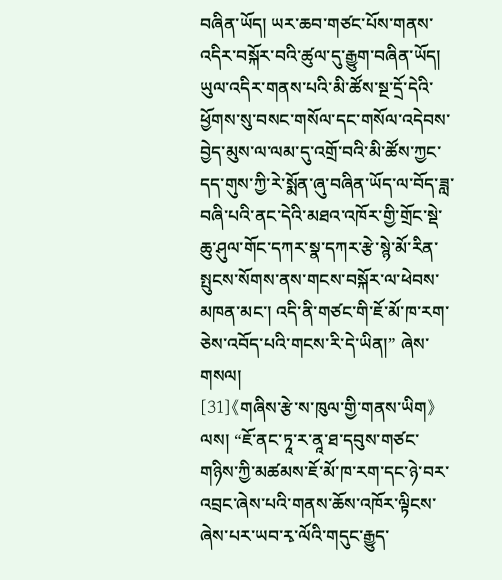བཞིན་ཡོད། ཡར་ཆབ་གཙང་པོས་གནས་འདིར་བསྐོར་བའི་ཚུལ་དུ་རྒྱུག་བཞིན་ཡོད། ཡུལ་འདིར་གནས་པའི་མི་ཚོས་སྔ་དྲོ་དེའི་ཕྱོགས་སུ་བསང་གསོལ་དང་གསོལ་འདེབས་བྱེད་མུས་ལ་ལམ་དུ་འགྲོ་བའི་མི་ཚོས་ཀྱང་དད་གུས་ཀྱི་རེ་སྨོན་ཞུ་བཞིན་ཡོད་ལ་བོད་ཟླ་བཞི་པའི་ནང་དེའི་མཐའ་འཁོར་གྱི་གྲོང་སྡེ་ཆུ་ཤུལ་གོང་དཀར་སྣ་དཀར་རྩེ་སྙེ་མོ་རིན་སྤུངས་སོགས་ནས་གངས་བསྐོར་ལ་ཕེབས་མཁན་མང་། འདི་ནི་གཙང་གི་ཇོ་མོ་ཁ་རག་ཅེས་འབོད་པའི་གངས་རི་དེ་ཡིན།” ཞེས་གསལ།
[31]《གཞིས་རྩེ་ས་ཁུལ་གྱི་གནས་ཡིག》ལས། “ཇོ་ནང་ཏཱ་ར་ནཱ་ཐ་དབུས་གཙང་གཉིས་ཀྱི་མཚམས་ཇོ་མོ་ཁ་རག་དང་ཉེ་བར་འབྲང་ཞེས་པའི་གནས་ཆོས་འཁོར་ལྟིངས་ཞེས་པར་ཡབ་རྭ་ལོའི་གདུང་རྒྱུད་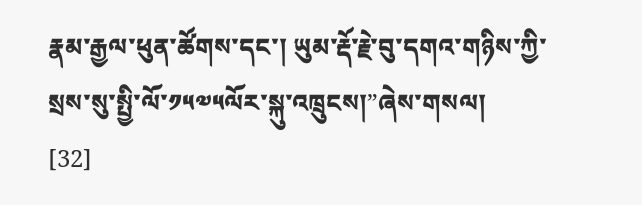རྣམ་རྒྱལ་ཕུན་ཚོགས་དང་། ཡུམ་རྡོ་རྗེ་བུ་དགའ་གཉིས་ཀྱི་སྲས་སུ་སྤྱི་ལོ་༡༥༧༥ལོར་སྐུ་འཁྲུངས།”ཞེས་གསལ།
[32]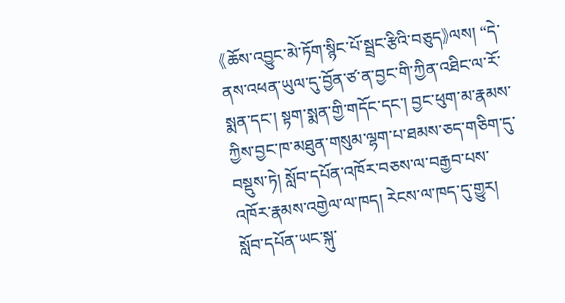《ཆོས་འབྱུང་མེ་ཏོག་སྙིང་པོ་སྦྲང་རྩིའི་བཅུད》ལས། “དེ་ནས་འཕན་ཡུལ་དུ་བྱོན་ཙ་ན་བྱང་གི་ཀྱིན་འཐིང་ལ་རོ་སྨན་དང་། སྟག་སྨན་གྱི་གདོང་དང་། བྱང་ཕུག་མ་རྣམས་ཀྱིས་བྱང་ཁ་མཐུན་གསུམ་ལྷག་པ་ཐམས་ཅད་གཅིག་དུ་བསྡུས་ཏེ། སློབ་དཔོན་འཁོར་བཅས་ལ་བརྒྱབ་པས་འཁོར་རྣམས་འགྱེལ་ལ་ཁད། རེངས་ལ་ཁད་དུ་གྱུར། སློབ་དཔོན་ཡང་སྐུ་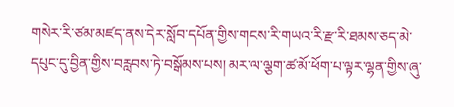གསེར་རི་ཙམ་མཛད་ནས་དེར་སློབ་དཔོན་གྱིས་གངས་རི་གཡའ་རི་རྫ་རི་ཐམས་ཅད་མེ་དཔུང་དུ་བྱིན་གྱིས་བརླབས་ཏེ་བསྒོམས་པས། མར་ལ་ལྕག་ཚ་མོ་ཕོག་པ་ལྟར་ལྷན་གྱིས་ཞུ་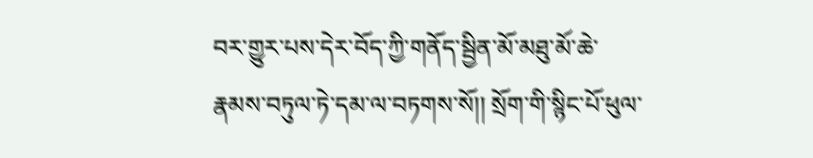བར་གྱུར་པས་དེར་བོད་ཀྱི་གནོད་སྦྱིན་མོ་མཐུ་མོ་ཆེ་རྣམས་བཏུལ་ཏེ་དམ་ལ་བཏགས་སོ།། སྲོག་གི་སྙིང་པོ་ཕུལ་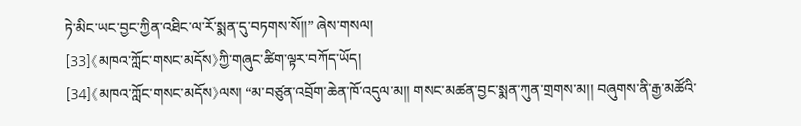ཏེ་མིང་ཡང་བྱང་ཀྱིན་འཐིང་ལ་རོ་སྨན་དུ་བཏགས་སོ།།” ཞེས་གསལ།
[33]《མཁའ་ཀློང་གསང་མདོས》ཀྱི་གཞུང་ཚིག་ལྟར་བཀོད་ཡོད།
[34]《མཁའ་ཀློང་གསང་མདོས》ལས། “མ་བཙུན་འབྲོག་ཆེན་ཁོ་འདུལ་མ།། གསང་མཚན་བྱང་སྨན་ཀུན་གྲགས་མ།། བཞུགས་ནི་རྒྱ་མཚོའི་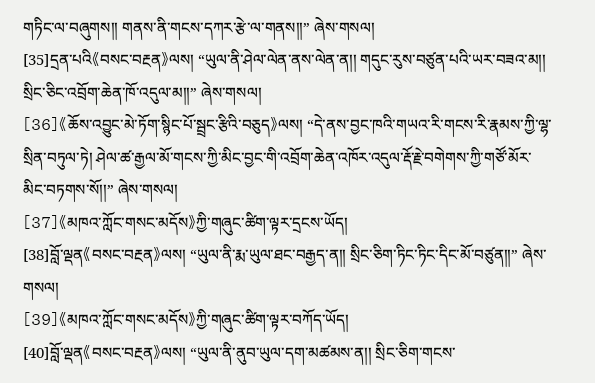གཏིང་ལ་བཞུགས།། གནས་ནི་གངས་དཀར་རྩེ་ལ་གནས།།” ཞེས་གསལ།
[35]དྲན་པའི《བསང་བརྔན》ལས། “ཡུལ་ནི་ཤེལ་ལེན་ནས་ལེན་ན།། གདུང་རུས་བཙུན་པའི་ཡར་བཟའ་མ།། སྲིང་ཅིང་འབྲོག་ཆེན་ཁོ་འདུལ་མ།།” ཞེས་གསལ།
[36]《ཆོས་འབྱུང་མེ་ཏོག་སྙིང་པོ་སྦྲང་རྩིའི་བཅུད》ལས། “དེ་ནས་བྱང་ཁའི་གཡའ་རི་གངས་རི་རྣམས་ཀྱི་ལྷ་སྲིན་བཏུལ་ཏེ། ཤེལ་ཚ་རྒྱལ་མོ་གངས་ཀྱི་མིང་བྱང་གི་འབྲོག་ཆེན་འཁོར་འདུལ་རྡོ་རྗེ་བགེགས་ཀྱི་གཙོ་མོར་མིང་བཏགས་སོ།།” ཞེས་གསལ།
[37]《མཁའ་ཀློང་གསང་མདོས》ཀྱི་གཞུང་ཚིག་ལྟར་དྲངས་ཡོད།
[38]བློ་ལྡན《བསང་བརྔན》ལས། “ཡུལ་ནི་རྨ་ཡུལ་ཐང་བརྒྱད་ན།། སྲིང་ཅིག་ཏིང་ཏིང་དིང་མོ་བཙུན།།” ཞེས་གསལ།
[39]《མཁའ་ཀློང་གསང་མདོས》ཀྱི་གཞུང་ཚིག་ལྟར་བཀོད་ཡོད།
[40]བློ་ལྡན《བསང་བརྔན》ལས། “ཡུལ་ནི་ནུབ་ཡུལ་དག་མཚམས་ན།། སྲིང་ཅིག་གངས་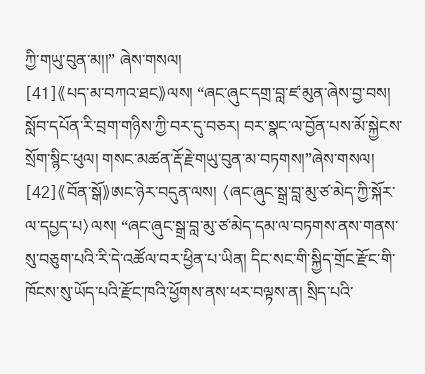ཀྱི་གཡུ་བུན་མ།།” ཞེས་གསལ།
[41]《པད་མ་བཀའ་ཐང》ལས། “ཞང་ཞུང་དགྲ་བླ་ཛ་མུན་ཞེས་བྱ་བས། སློབ་དཔོན་རི་བྲག་གཉིས་ཀྱི་བར་དུ་བཅར། བར་སྣང་ལ་བྱོན་པས་མོ་སྐྱེངས་སྲོག་སྙིང་ཕུལ། གསང་མཚན་རྡོ་རྗེ་གཡུ་བུན་མ་བཏགས།”ཞེས་གསལ།
[42]《བོན་སྒོ》ཨང་ཉེར་བདུན་ལས། 〈ཞང་ཞུང་སྒྲ་བླ་མུ་ཙ་མེད་ཀྱི་སྐོར་ལ་དཔྱད་པ〉ལས། “ཞང་ཞུང་སྒྲ་བླ་མུ་ཙ་མེད་དམ་ལ་བཏགས་ནས་གནས་སུ་བཅུག་པའི་རི་དེ་འཚོལ་བར་ཕྱིན་པ་ཡིན། དིང་སང་གི་སྐྱིད་གྲོང་རྫོང་གི་ཁོངས་སུ་ཡོད་པའི་རྫོང་ཁའི་ཕྱོགས་ནས་ཕར་བལྟས་ན། སྲིད་པའི་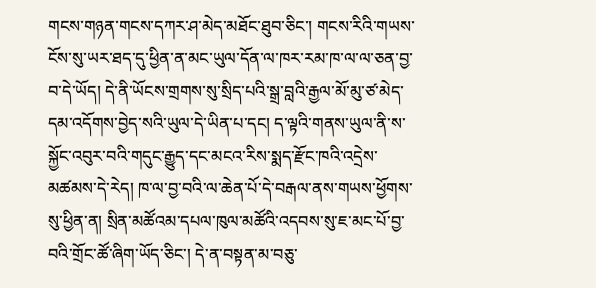གངས་གཉན་གངས་དཀར་ཤ་མེད་མཐོང་ཐུབ་ཅིང་། གངས་རིའི་གཡས་ངོས་སུ་ཡར་ཐད་དུ་ཕྱིན་ན་མང་ཡུལ་དོན་ལ་ཁར་རམ་ཁ་ལ་ལ་ཅན་བྱ་བ་དེ་ཡོད། དེ་ནི་ཡོངས་གྲགས་སུ་སྲིད་པའི་སྒྲ་བླའི་རྒྱལ་མོ་མུ་ཙ་མེད་དམ་འདོགས་བྱེད་སའི་ཡུལ་དེ་ཡིན་པ་དང། ད་ལྟའི་གནས་ཡུལ་ནི་ས་སྐྱོང་འབུར་བའི་གདུང་རྒྱུད་དང་མངའ་རིས་སྨད་རྫོང་ཁའི་འདྲེས་མཚམས་དེ་རེད། ཁ་ལ་བྱ་བའི་ལ་ཆེན་པོ་དེ་བརྒལ་ནས་གཡས་ཕྱོགས་སུ་ཕྱིན་ན། སྲིན་མཚོའམ་དཔལ་ཁུལ་མཚོའི་འདབས་སུ་ཇ་མང་པོ་བྱ་བའི་གྲོང་ཚོ་ཞིག་ཡོད་ཅིང་། དེ་ན་བསྟན་མ་བཅུ་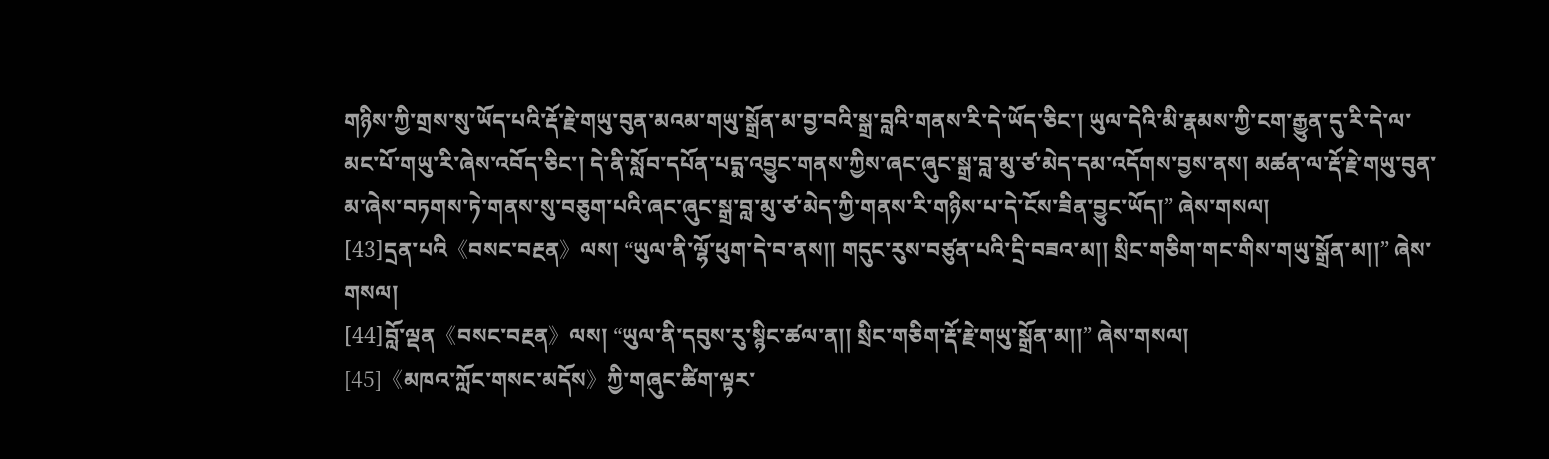གཉིས་ཀྱི་གྲས་སུ་ཡོད་པའི་རྡོ་རྗེ་གཡུ་བུན་མའམ་གཡུ་སྒྲོན་མ་བྱ་བའི་སྒྲ་བླའི་གནས་རི་དེ་ཡོད་ཅིང་། ཡུལ་དེའི་མི་རྣམས་ཀྱི་ངག་རྒྱུན་དུ་རི་དེ་ལ་མང་པོ་གཡུ་རི་ཞེས་འབོད་ཅིང་། དེ་ནི་སློབ་དཔོན་པདྨ་འབྱུང་གནས་ཀྱིས་ཞང་ཞུང་སྒྲ་བླ་མུ་ཙ་མེད་དམ་འདོགས་བྱས་ནས། མཚན་ལ་རྡོ་རྗེ་གཡུ་བུན་མ་ཞེས་བཏགས་ཏེ་གནས་སུ་བཅུག་པའི་ཞང་ཞུང་སྒྲ་བླ་མུ་ཙ་མེད་ཀྱི་གནས་རི་གཉིས་པ་དེ་ངོས་ཟིན་བྱུང་ཡོད།” ཞེས་གསལ།
[43]དྲན་པའི《བསང་བརྔན》ལས། “ཡུལ་ནི་ལྷོ་ཕུག་དེ་བ་ནས།། གདུང་རུས་བཙུན་པའི་དྲི་བཟའ་མ།། སྲིང་གཅིག་གང་གིས་གཡུ་སྒྲོན་མ།།” ཞེས་གསལ།
[44]བློ་ལྡན《བསང་བརྔན》ལས། “ཡུལ་ནི་དབུས་རུ་སྙིང་ཚལ་ན།། སྲིང་གཅིག་རྡོ་རྗེ་གཡུ་སྒྲོན་མ།།” ཞེས་གསལ།
[45]《མཁའ་ཀློང་གསང་མདོས》ཀྱི་གཞུང་ཚིག་ལྟར་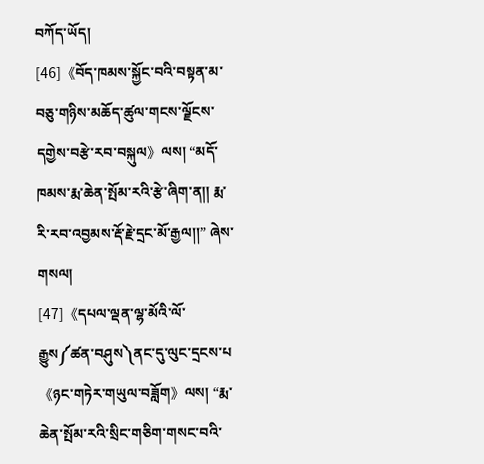བཀོད་ཡོད།
[46]《བོད་ཁམས་སྐྱོང་བའི་བསྟན་མ་བཅུ་གཉིས་མཆོད་ཚུལ་གངས་ལྗོངས་དགྱེས་བརྩེ་རབ་བསྐུལ》ལས། “མདོ་ཁམས་རྨ་ཆེན་སྤོམ་རའི་རྩེ་ཞིག་ན།། རྨ་རི་རབ་འབྱམས་རྡོ་རྗེ་དྲང་མོ་རྒྱལ།།” ཞེས་གསལ།
[47]《དཔལ་ལྡན་ལྷ་མོའི་ལོ་རྒྱུས༼ཚན་བཤུས༽ནང་དུ་ལུང་དྲངས་པ《ཉང་གཏེར་གཡུལ་བཟློག》ལས། “རྨ་ཆེན་སྤོམ་རའི་སྲིང་གཅིག་གསང་བའི་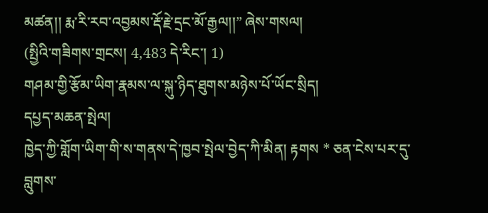མཚན།། རྨ་རི་རབ་འབྱམས་རྡོ་རྗེ་དྲང་མོ་རྒྱལ།།” ཞེས་གསལ།
(སྤྱིའི་གཟིགས་གྲངས། 4,483 དེ་རིང་། 1)
གཤམ་གྱི་རྩོམ་ཡིག་རྣམས་ལ་སྐུ་ཉིད་ཐུགས་མཉེས་པོ་ཡོང་སྲིད།
དཔྱད་མཆན་སྤེལ།
ཁྱེད་ཀྱི་གློག་ཡིག་གི་ས་གནས་དེ་ཁྱབ་སྤེལ་བྱེད་ཀི་མིན། རྟགས * ཅན་ངེས་པར་དུ་བླུགས་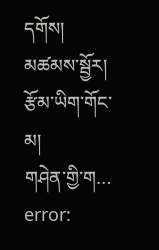དགོས།
མཚམས་སྦྱོར། རྩོམ་ཡིག་གོང་མ།
གཤེན་གྱི་ག…
error: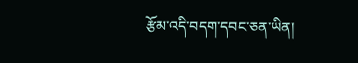རྩོམ་འདི་བདག་དབང་ཅན་ཡིན།